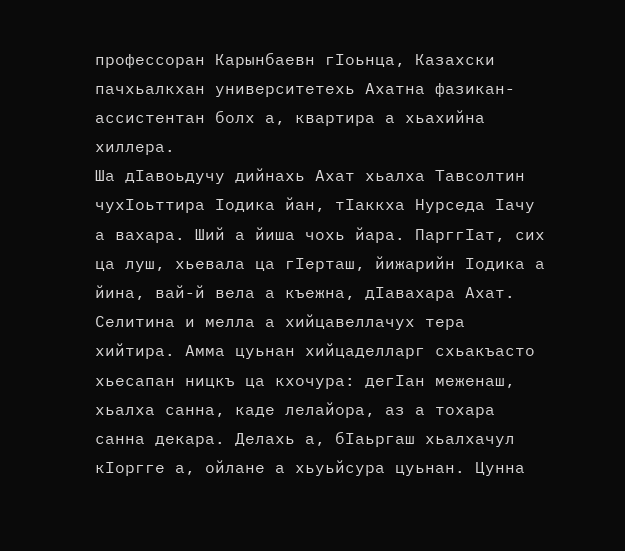профессоран Карынбаевн гIоьнца, Казахски пачхьалкхан университетехь Ахатна фазикан-ассистентан болх а, квартира а хьахийна хиллера.
Ша дIавоьдучу дийнахь Ахат хьалха Тавсолтин чухIоьттира Iодика йан, тIаккха Нурседа Iачу а вахара. Ший а йиша чохь йара. ПарггIат, сих ца луш, хьевала ца гIерташ, йижарийн Iодика а йина, вай-й вела а къежна, дIавахара Ахат. Селитина и мелла а хийцавеллачух тера хийтира. Амма цуьнан хийцаделларг схьакъасто хьесапан ницкъ ца кхочура: дегIан меженаш, хьалха санна, каде лелайора, аз а тохара санна декара. Делахь а, бIаьргаш хьалхачул кIоргге а, ойлане а хьуьйсура цуьнан. Цунна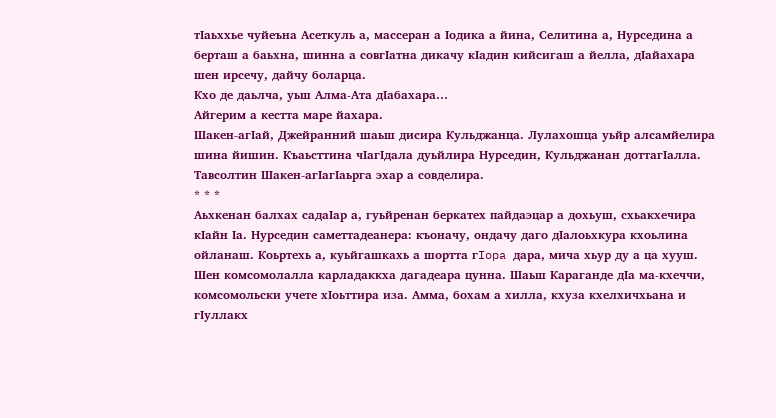тIаьххье чуйеъна Асеткуль а, массеран а Iодика а йина, Селитина а, Нурседина а берташ а баьхна, шинна а совгIатна дикачу кIадин кийсигаш а йелла, дIайахара шен ирсечу, дайчу боларца.
Кхо де даьлча, уьш Алма-Ата дIабахара…
Айгерим а кестта маре йахара.
Шакен-агIай, Джейранний шаьш дисира Кульджанца. Лулахошца уьйр алсамйелира шина йишин. Къаьсттина чIагIдала дуьйлира Нурседин, Кульджанан доттагIалла. Тавсолтин Шакен-агIагIаьрга эхар а совделира.
* * *
Аьхкенан балхах садаIар а, гуьйренан беркатех пайдаэцар а дохьуш, схьакхечира кIайн Iа. Нурседин саметтадеанера: къоначу, ондачу даго дIалоьхкура кхоьлина ойланаш. Коьртехь а, куьйгашкахь а шортта гIopa дара, мича хьур ду а ца хууш. Шен комсомолалла карладаккха дагадеара цунна. Шаьш Караганде дIа ма-кхеччи, комсомольски учете хIоьттира иза. Амма, бохам а хилла, кхуза кхелхичхьана и гIуллакх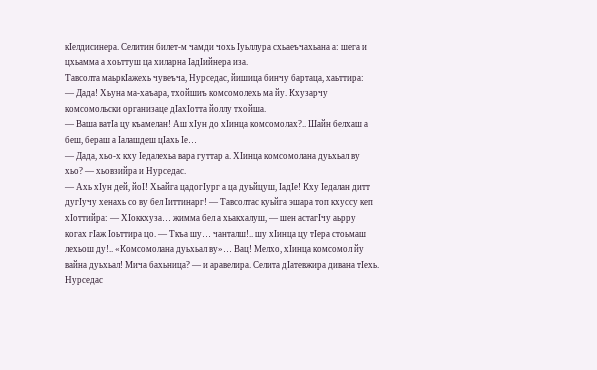кIелдисинера. Селитин билет-м чамди чохь Iуьллура схьаеъчахьана а: шега и цхьамма а хоьттуш ца хиларна IадIийнера иза.
Тавсолта маьркIажехь чувеъча, Нурседас, йишица бинчу бартаца, хаьттира:
— Дада! Хьуна ма-хаъара, тхойшиъ комсомолехь ма йу. Кхузарчу комсомольски организаце дIахIотта йоллу тхойша.
— Ваша ватIа цу къамелан! Аш хIун до хIинца комсомолах?.. Шайн белхаш а беш, бераш а Iалашдеш цIахь Iе…
— Дада, хьо-х кху Iедалехьа вара гуттар а. ХIинца комсомолана дуьхьал ву хьо? — хьовзийра и Нурседас.
— Ахь хIун дей, йоI! Хьайга цадогIург а ца дуьйцуш, IадIе! Кху Iедалан дитт дугIучу хенахь со ву бел Iиттинарг! — Тавсолтас куьйга эшара топ кхуссу кеп хIоттийра: — ХIоккхуза… жимма бел а хьакхалуш, — шен астагIчу аьрру когах гIаж Iоьттира цо. — Ткъа шу… чанталш!.. шу хIинца цу тIера стоьмаш лехьош ду!.. «Комсомолана дуьхьал ву»… Вац! Мелхо, хIинца комсомол йу вайна дуьхьал! Мича бахьница? — и аравелира. Селита дIатевжира дивана тIехь. Нурседас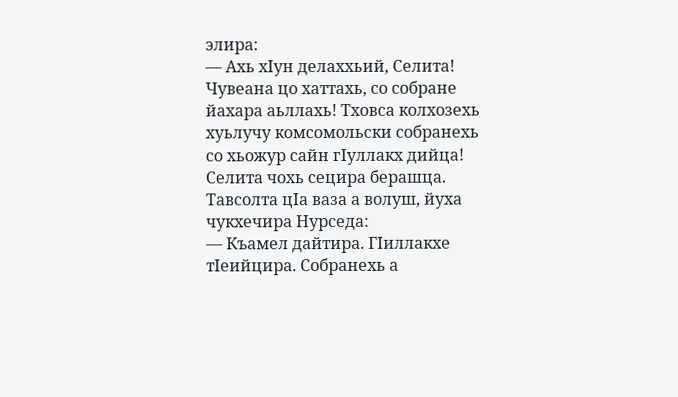элира:
— Ахь хIун делаххьий, Селита! Чувеана цо хаттахь, со собране йахара аьллахь! Тховса колхозехь хуьлучу комсомольски собранехь со хьожур сайн гIуллакх дийца!
Селита чохь сецира берашца.
Тавсолта цIа ваза а волуш, йуха чукхечира Нурседа:
— Къамел дайтира. ГIиллакхе тIеийцира. Собранехь а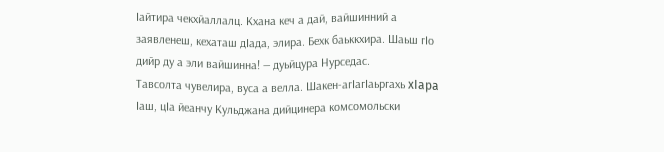Iайтира чекхйаллалц. Кхана кеч а дай, вайшинний а заявленеш, кехаташ дIада, элира. Бехк баьккхира. Шаьш гIo дийр ду а эли вайшинна! — дуьйцура Нурседас.
Тавсолта чувелира, вуса а велла. Шакен-агIагIаьргахь xIapa Iаш, цIа йеанчу Кульджана дийцинера комсомольски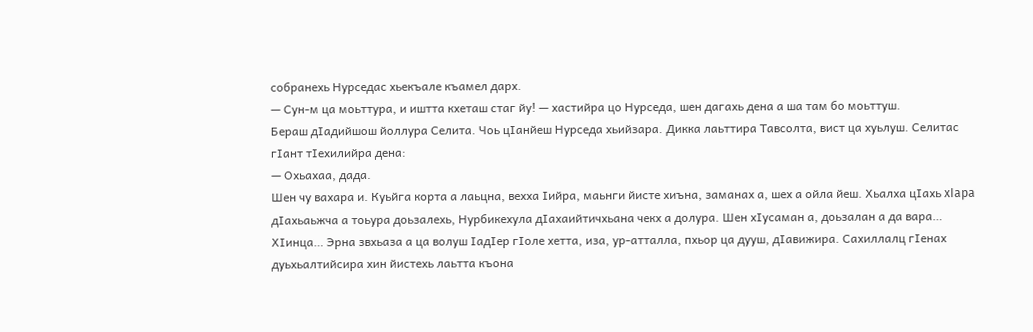собранехь Нурседас хьекъале къамел дарх.
— Сун-м ца моьттура, и иштта кхеташ стаг йу! — хастийра цо Нурседа, шен дагахь дена а ша там бо моьттуш.
Бераш дIадийшош йоллура Селита. Чоь цIанйеш Нурседа хьийзара. Дикка лаьттира Тавсолта, вист ца хуьлуш. Селитас гIант тIехилийра дена:
— Охьахаа, дада.
Шен чу вахара и. Куьйга корта а лаьцна, вехха Iийра, маьнги йисте хиъна, заманах а, шех а ойла йеш. Хьалха цIахь xIapa дIахьаьжча а тоьура доьзалехь, Нурбикехула дIахаийтичхьана чекх а долура. Шен хIусаман а, доьзалан а да вара… ХIинца… Эрна звхьаза а ца волуш IадIер гIоле хетта, иза, ур-атталла, пхьор ца дууш, дIавижира. Сахиллалц гIенах дуьхьалтийсира хин йистехь лаьтта къона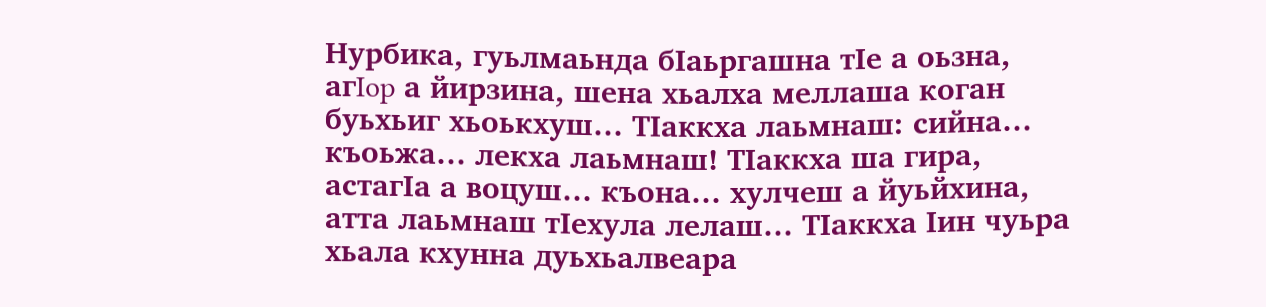Нурбика, гуьлмаьнда бIаьргашна тIе а оьзна, aгIop а йирзина, шена хьалха меллаша коган буьхьиг хьоькхуш… ТIаккха лаьмнаш: сийна… къоьжа… лекха лаьмнаш! ТIаккха ша гира, астагIа а воцуш… къона… хулчеш а йуьйхина, атта лаьмнаш тIехула лелаш… ТIаккха Iин чуьра хьала кхунна дуьхьалвеара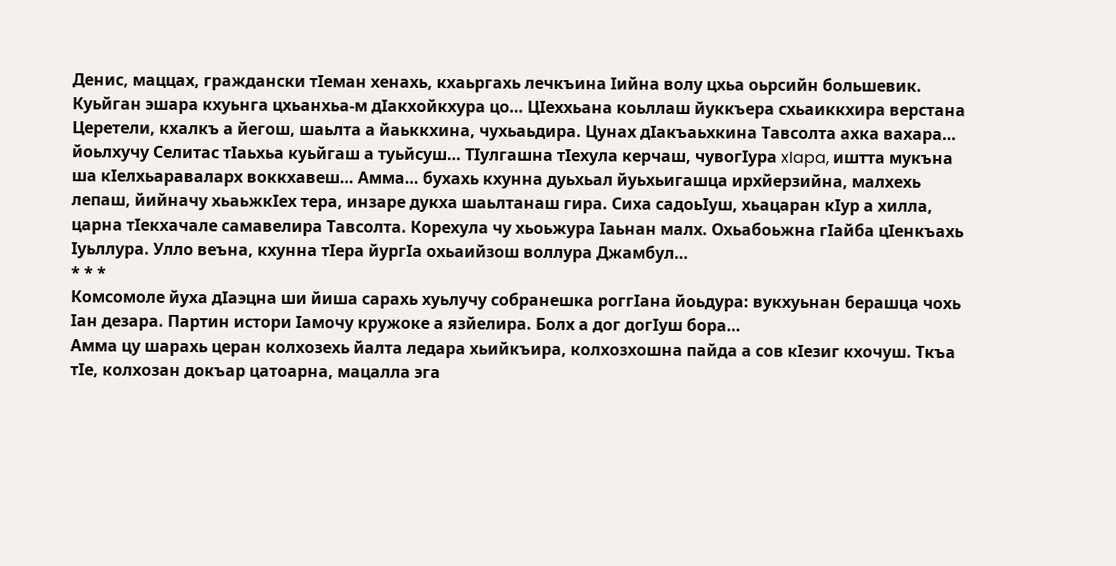Денис, маццах, граждански тIеман хенахь, кхаьргахь лечкъина Iийна волу цхьа оьрсийн большевик. Куьйган эшара кхуьнга цхьанхьа-м дIакхойкхура цо… ЦIеххьана коьллаш йуккъера схьаиккхира верстана Церетели, кхалкъ а йегош, шаьлта а йаьккхина, чухьаьдира. Цунах дIакъаьхкина Тавсолта ахка вахара… йоьлхучу Селитас тIаьхьа куьйгаш а туьйсуш… ТIулгашна тIехула керчаш, чувогIура xIapa, иштта мукъна ша кIелхьараваларх воккхавеш… Амма… бухахь кхунна дуьхьал йуьхьигашца ирхйерзийна, малхехь лепаш, йийначу хьаьжкIех тера, инзаре дукха шаьлтанаш гира. Сиха садоьIуш, хьацаран кIур а хилла, царна тIекхачале самавелира Тавсолта. Корехула чу хьоьжура Iаьнан малх. Охьабоьжна гIайба цIенкъахь Iуьллура. Улло веъна, кхунна тIера йургIа охьаийзош воллура Джамбул…
* * *
Комсомоле йуха дIаэцна ши йиша сарахь хуьлучу собранешка роггIана йоьдура: вукхуьнан берашца чохь Iан дезара. Партин истори Iамочу кружоке а язйелира. Болх а дог догIуш бора…
Амма цу шарахь церан колхозехь йалта ледара хьийкъира, колхозхошна пайда а сов кIезиг кхочуш. Ткъа тIе, колхозан докъар цатоарна, мацалла эга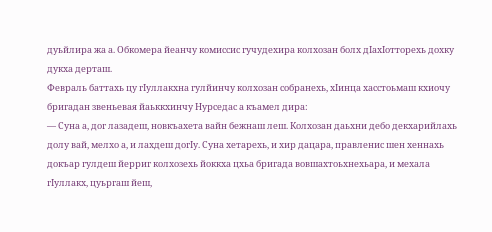дуьйлира жа а. Обкомера йеанчу комиссис гучудехира колхозан болх дIахIотторехь дохку дукха дерташ.
Февраль баттахь цу гIуллакхна гулйинчу колхозан собранехь, хIинца хасстоьмаш кхиочу бригадан звеньевая йаьккхинчу Нурседас а къамел дира:
— Суна а, дог лазадеш, новкъахета вайн бежнаш леш. Колхозан даьхни дебо декхарийлахь долу вай, мелхо а, и лахдеш догIу. Суна хетарехь, и хир дацара, правленис шен хеннахь докъар гулдеш йерриг колхозехь йоккха цхьа бригада вовшахтоьхнехьара, и мехала гIуллакх, цуьргаш йеш,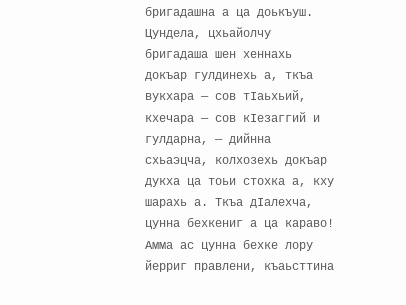бригадашна а ца доькъуш. Цундела, цхьайолчу бригадаша шен хеннахь докъар гулдинехь а, ткъа вукхара — сов тIаьхьий, кхечара — сов кIезаггий и гулдарна, — дийнна схьаэцча, колхозехь докъар дукха ца тоьи стохка а, кху шарахь а. Ткъа дIалехча, цунна бехкениг а ца караво! Амма ас цунна бехке лору йерриг правлени, къаьсттина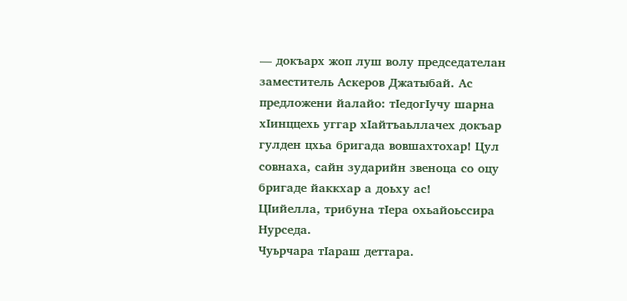— докъарх жоп луш волу председателан заместитель Аскеров Джатыбай. Ас предложени йалайо: тIедогIучу шарна хIинццехь уггар хIайтъаьллачех докъар гулден цхьа бригада вовшахтохар! Цул совнаха, сайн зударийн звеноца со оцу бригаде йаккхар а доьху ас!
ЦIийелла, трибуна тIера охьайоьссира Нурседа.
Чуьрчара тIараш деттара.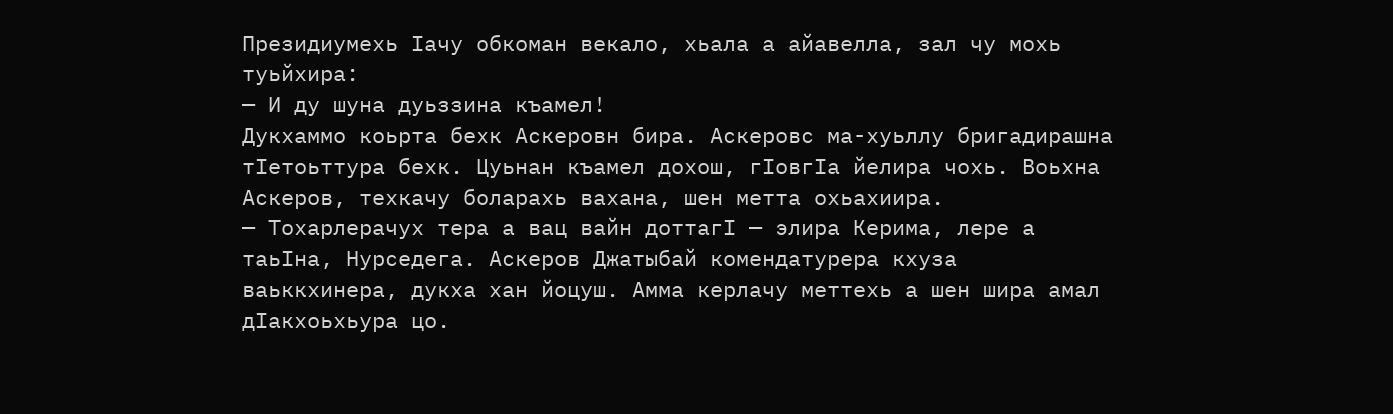Президиумехь Iачу обкоман векало, хьала а айавелла, зал чу мохь туьйхира:
— И ду шуна дуьззина къамел!
Дукхаммо коьрта бехк Аскеровн бира. Аскеровс ма-хуьллу бригадирашна тIетоьттура бехк. Цуьнан къамел дохош, гIовгIа йелира чохь. Воьхна Аскеров, техкачу боларахь вахана, шен метта охьахиира.
— Тохарлерачух тера а вац вайн доттагI — элира Керима, лере а таьIна, Нурседега. Аскеров Джатыбай комендатурера кхуза ваьккхинера, дукха хан йоцуш. Амма керлачу меттехь а шен шира амал дIакхоьхьура цо.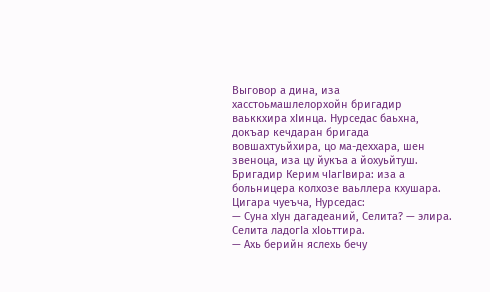Выговор а дина, иза хасстоьмашлелорхойн бригадир ваьккхира хIинца. Нурседас баьхна, докъар кечдаран бригада вовшахтуьйхира, цо ма-деххара, шен звеноца, иза цу йукъа а йохуьйтуш. Бригадир Керим чIагIвира: иза а больницера колхозе ваьллера кхушара.
Цигара чуеъча, Нурседас:
— Суна хIун дагадеаний, Селита? — элира.
Селита ладогIа хIоьттира.
— Ахь берийн яслехь бечу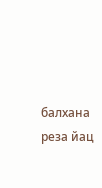балхана реза йац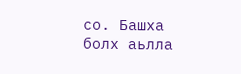со. Башха болх аьлла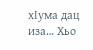хIума дац иза… Хьо